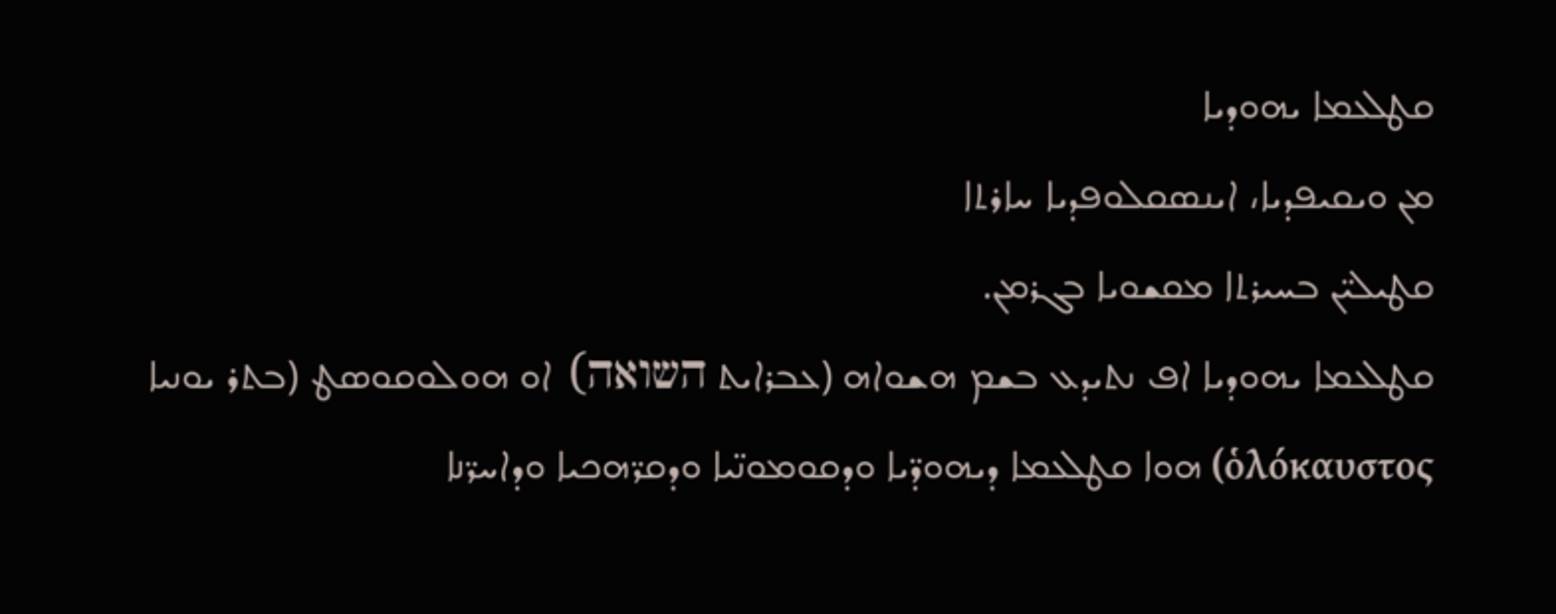ܩܛܠܥܡܐ ܝܗܘܕܝܐ
ܡܢ ܘܝܩܝܦܕܝܐ، ܐܝܢܣܩܠܘܦܕܝܐ ܚܐܪܬܐ
ܩܛܝܠܝ̈ܢ ܒܚܝܪܬܐ ܡܩܫܘܝܐ ܒܓܪܡܢ.
ܩܛܠܥܡܐ ܝܗܘܕܝܐ ܐܦ ܢܬܝܕܥ ܒܫܡ ܗܫܘܐܗ (ܥܒܪܐܝܬ השואה) ܐܘ ܗܘܠܘܩܘܣܛ (ܒܬܪ ܝܘܢܝܐ ὁλόκαυστος) ܗܘܐ ܩܛܠܥܡܐ ܕܝܗܘܕ̈ܝܐ ܘܕܩܘܡܘܢ̈ܝܐ ܘܕܩܪ̈ܗܟܝܐ ܘܕܐܚܪ̈ܢܐ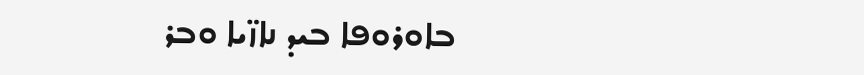ܒܐܘܪܘܦܐ ܒܝܕ ܢܐܙ̈ܝܐ ܘܒܪ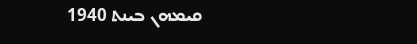ܩܝܡܗܢ ܒܝܢܬ 1940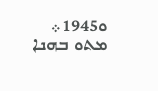ܘ1945܀
ܡܬܘ ܒܗܢܐ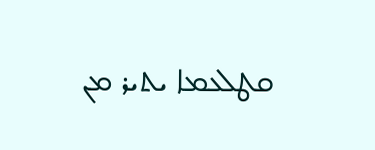ܩܛܠܥܡܐ ܝܬܝܪ ܡܢ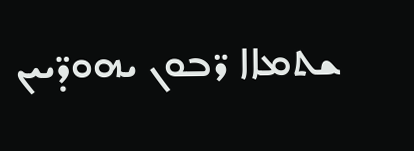ܫܬܡܐܐ ܪ̈ܒܘܢ ܝܗܘܕ̈ܝܝܢ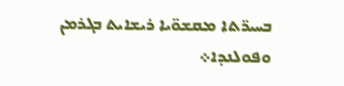ܒܚܝܪ̈ܬܐ ܡܩܫܘ̈ܝܐ ܪܝܫܐܝܬ ܒܓܪܡܢ ܘܦܘܠܢܕܐ܀